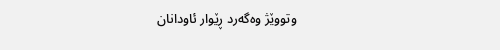وتووێژ وەگەرد ڕێوار ئاودانان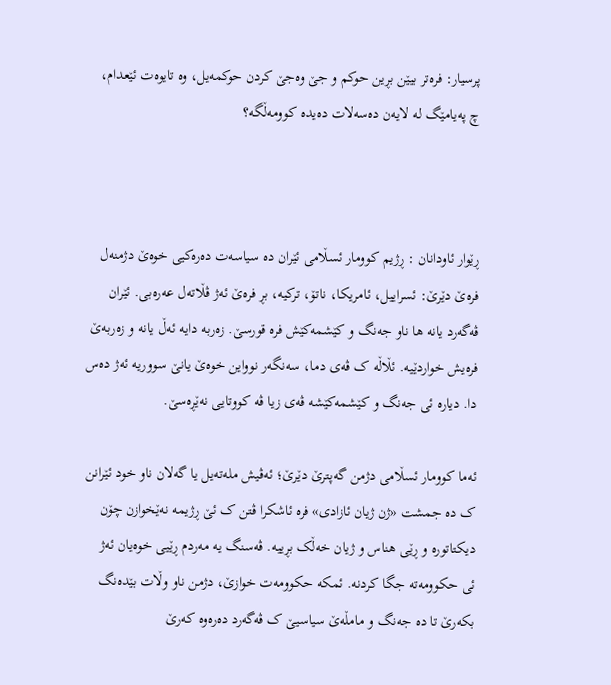پرسیار: فرەتر بیێن بڕین حوکم و جێ وەجێ کردن حوکمەیل، وە تایوەت ئێعدام، چ پەیامێگ لە لایەن دەسەلات دەیدە کوومەڵگە؟



ڕێوار ئاودانان : ڕژیم کوومار ئسڵامی ئێران دە سیاسەت دەرەکیی خوەێ دژمنەل فرەێ دێرێ: ئسراییل، ئامریکا، ناتۆ، ترکیە، بڕ فرەێ ئەژ ڤڵاتەل عەرەبی. ئێران ڤەگەرد یانە ها ناو جەنگ و کێشمەکێش فرە قورسێ. زەربە دایە ئەڵ یانە و زەربەێ فرەیش خواردێیە. ئڵاڵە ک ڤەی دما، سەنگەر نوواین خوەێ یانێ سووریە ئەژ دەس دا. دیارە ئی جەنگ و کێشمەکێشە ڤەی زیا ڤە کووتایی نەێڕەسێ.

ئەما کوومار ئسڵامی دژمن گەپترێ دێرێ؛ ئەڤیش ملەتەیل یا گەلان ناو خود ئێرانن ک دە جمشت «ژن ژیان ئازادی» فرە ئاشکرا ڤتن ک ئێ ڕژیمە نەێخوازن چۆن دیکتاتورە و ڕێی هناس و ژیان خەڵک بڕییە. ڤەسنگ یە مەردم ڕێیی خوەیان ئەژ ئی حکوومەتە جگا کردنە. ئمکە حکوومەت خوازێ، دژمن ناو وڵات بێدەنگ بکەرێ تا دە جەنگ و مامڵەێ سیاسیێ ک ڤەگەرد دەرەوە کەرێ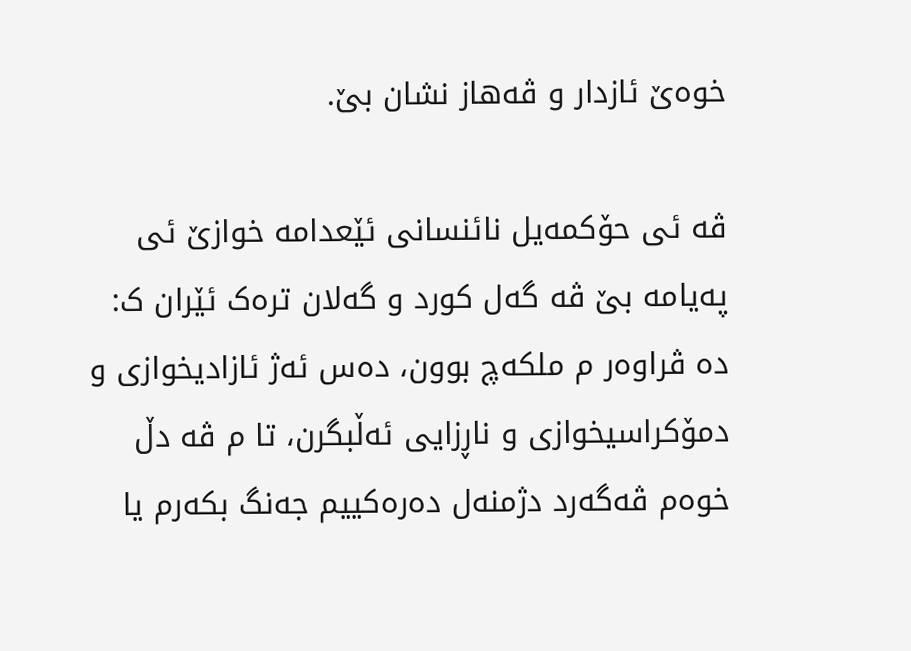خوەێ ئازدار و ڤەهاز نشان بێ.

ڤە ئی حۆکمەیل نائنسانی ئێعدامە خوازێ ئی پەیامە بێ ڤە گەل کورد و گەلان ترەک ئێران ک: دە ڤراوەر م ملکەچ بوون، دەس ئەژ ئازادیخوازی و دمۆکراسیخوازی و ناڕزایی ئەڵبگرن، تا م ڤە دڵ خوەم ڤەگەرد دژمنەل دەرەکییم جەنگ بکەرم یا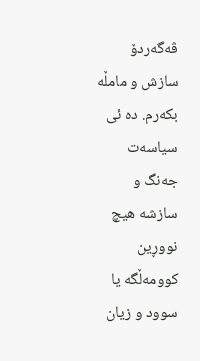ڤەگەردۆ سازش و مامڵە بکەرم. دە ئی سیاسەت جەنگ و سازشە هیچ نووڕین کوومەڵگە یا سوود و زیان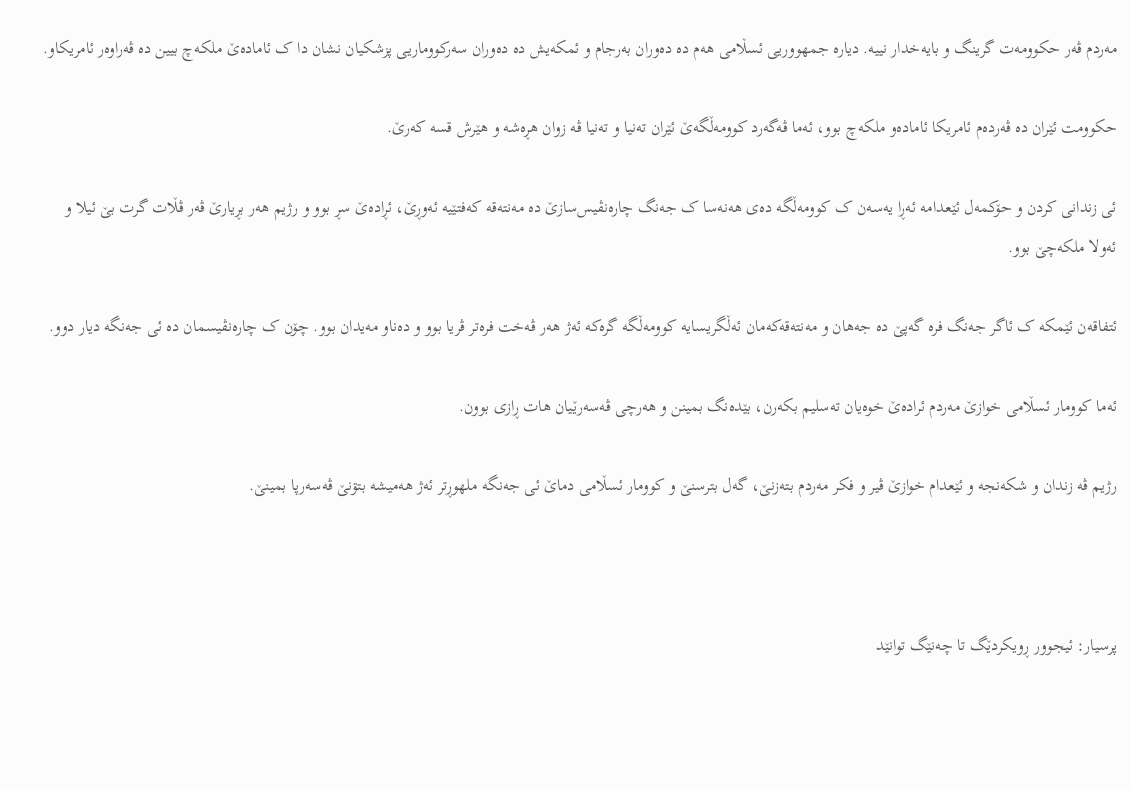مەردم ڤەر حکوومەت گرینگ و بایەخدار نییە. دیارە جمهووریی ئسڵامی هەم دە دەوران بەرجام و ئمکەیش دە دەوران سەرکووماریی پزشکیان نشان دا ک ئامادەێ ملکەچ بیین دە ڤەراوەر ئامریکاو.

حکوومت ئێران دە ڤەردەم ئامریکا ئامادەو ملکەچ بوو، ئەما ڤەگەرد کوومەڵگەێ ئێران تەنیا و تەنیا ڤە زوان هڕەشە و هێرش قسە کەرێ.

ئی زندانی کردن و حۆکمەل ئێعدامە ئەڕا یەسەن ک کوومەڵگە دەی هەنەسا ک جەنگ چارەنڤیس‌سازێ دە مەنتەقە کەفتێیە ئەوڕێ، ئڕادەێ سڕ بوو و رژیم هەر بڕیارێ ڤەر ڤڵات گرت بێ ئیلا و ئەولا ملکەچێ بوو.

ئتفاقەن ئێمکە ک ئاگر جەنگ فرە گەپێ دە جەهان و مەنتەقەکەمان ئەڵگریسایە کوومەڵگە گرەکە ئەژ هەر ڤەخت فرەتر ڤریا بوو و دەناو مەیدان بوو. چۆن ک چارەنڤیسمان دە ئی جەنگە دیار دوو.

ئەما کوومار ئسڵامی خوازێ مەردم ئرادەێ خوەیان تەسلیم بکەرن، بێدەنگ بمینن و هەرچی ڤەسەرێیان هات ڕازی بوون.

رژیم ڤە زندان و شکەنجە و ئێعدام خوازێ ڤیر و فکر مەردم بتەزنێ، گەل بترسنێ و کوومار ئسڵامی دماێ ئی جەنگە ملهوڕتر ئەژ هەمیشە بتۊنێ ڤەسەرپا بمینێ.



پرسیار: ئیجوور ڕویکردێگ تا چەنێگ توانێد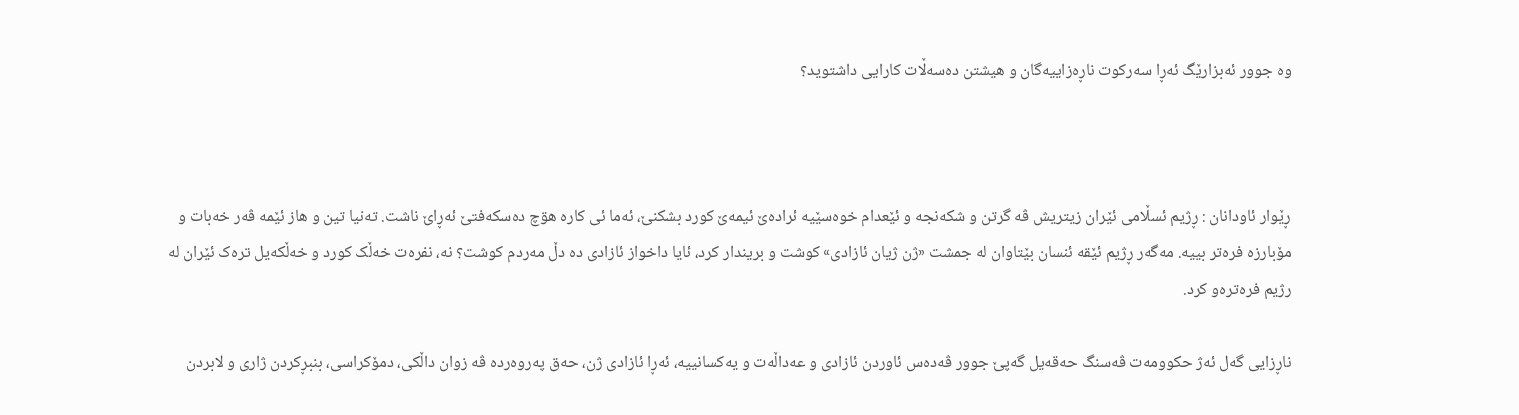وە جوور ئەبزارێگ ئەڕا سەرکوت ناڕەزاییەگان و هیشتن دەسەڵات کارایی داشتوید؟



ڕێوار ئاودانان : ڕژیم ئسڵامی ئێران زیتریش ڤە گرتن و شکەنجە و ئێعدام خوەسێیە ئرادەێ ئیمەێ کورد بشکنێ، ئەما ئی کارە هۊچ دەسکەفتێ ئەڕاێ ناشت. تەنیا تین و هاز ئێمە ڤەر خەبات و مۆبارزە فرەتر بییە. مەگەر ڕژیم ئێقە ئنسان بێتاوان لە جمشت «ژن ژیان ئازادی» کوشت و بریندار کرد، ئایا داخواز ئازادی دە دڵ مەردم کوشت؟ نە، نفرەت خەڵک کورد و خەڵکەیل ترەک ئێران لە رژیم فرەترەو کرد.

ناڕزایی گەل ئەژ حکوومەت ڤەسنگ حەقەیل گەپێ جوور ڤەدەس ئاوردن ئازادی و عەداڵەت و یەکسانییە، ئەڕا ئازادی ژن، حەق پەروەردە ڤە زوان داڵکی، دمۆکراسی، بنبڕکردن ژاری و لابردن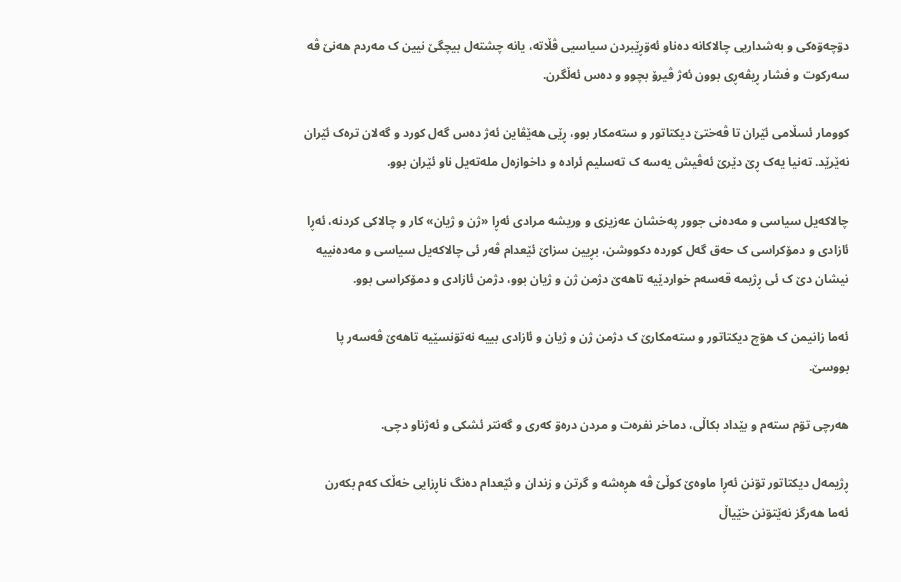دۊچەۊەکی و بەشداریی چالاکانە دەناو ئەۊڕێبردن سیاسیی ڤڵاتە، یانە چشتەل بیچگێ نیین ک مەردم هەنێ ڤە سەرکوت و فشار ڕیڤەڕی بوون ئەژ ڤیرۆ بچوو و دەس ئەڵگرن.

کوومار ئسڵامی ئێران تا ڤەختێ دیکتاتور و ستەمکار بوو، ڕێی هەێڤاین ئەژ دەس گەل کورد و گەلان ترەک ئێران نەێرێد. تەنیا یەک ڕێ دێرێ ئەڤیش یەسە ک تەسلیم ئرادە و داخوازەل ملەتەیل ناو ئێران بوو.

چالاکەیل سیاسی و مەدەنی جوور پەخشان عەزیزی و وریشە مرادی ئەڕا «ژن و ژیان» کار و چالاکی کردنە، ئەڕا ئازادی و دمۆکراسی ک حەق گەل کوردە دکووشن، بڕیین سزاێ ئێعدام ڤەر ئی چالاکەیل سیاسی و مەدەنییە نیشان دێ ک ئی ڕژیمە قەسەم خواردێیە تاهەێ دژمن ژن و ژیان بوو، دژمن ئازادی و دمۆکراسی بوو.

ئەما زانیمن ک هۊچ دیکتاتور و ستەمکارێ ک دژمن ژن و ژیان و ئازادی بییە نەتۊنسێیە تاهەێ ڤەسەر پا بووسێ.

هەرچی تۊم ستەم و بێداد بکاڵی، دماخر نفرەت و مردن درەۊ کەری و گەنتر ئشکی و ئەژناو دچی.

ڕژیمەل دیکتاتور تۊنن ئەڕا ماوەێ کوڵێ ڤە هڕەشە و گرتن و زندان و ئێعدام دەنگ ناڕزایی خەڵک کەم بکەرن ئەما هەرگز نەێتۊنن خێیاڵ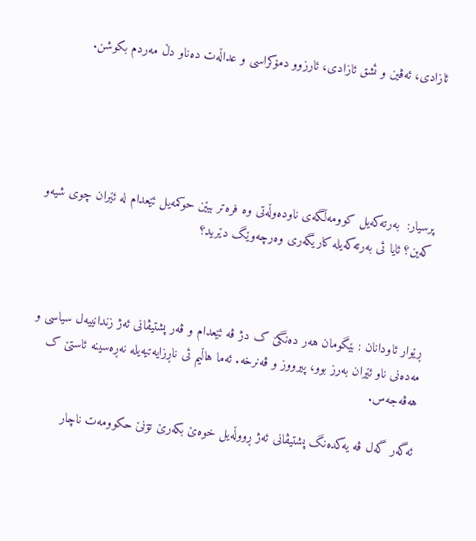ئازادی، ئەڤین و ئشق ئازادی، ئارزوو دمۆکراسی و عداڵەت دەناو دڵ مەردم بکوشن.





پرسیار:  بەرتەکەیل کوومەڵگەی ناودەوڵەتی وە فرەتر بیێن حوکمەیل ئێعدام لە ئێران چوی شیەو کەین؟ ئایا ئی بەرتەکەیلە کاریگەری وەرچەوێگ دێرید؟



ڕێوار ئاودانان : بێگومان هەر دەنگێ ک دژ ڤە ئێعدام و ڤەر پشتیڤانی ئەژ زندانییەل سیاسی و مەدەنی ناو ئێران بەرز بوو، پیرووز و ڤەنرخە. ئەما هاڵیم ئی ناڕزایەتیەیلە نەڕەسینە ئاستێ ک هەڤەجەس.

ئەگەر گەل ڤە یەکدەنگ پشتیڤانی ئەژ ڕووڵەیل خوەێ بکەرێ تۊنێ حکوومەت ناچار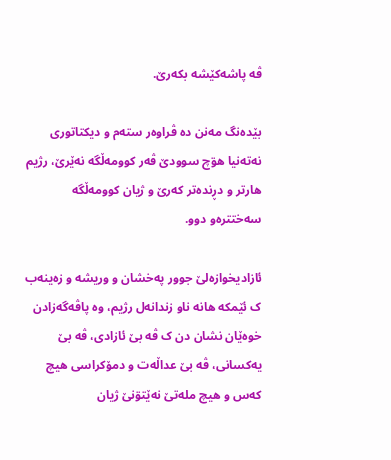ڤە پاشەکێشە بکەرێ.

بێدەنگ مەنن دە ڤراوەر ستەم و دیکتاتوری نەتەنیا هۊچ سوودێ ڤەر کوومەڵگە نەێرێ، رژیم هارتر و دڕندەتر کەرێ و ژیان کوومەڵگە سەختترەو دوو.

ئازادیخوازەلێ جوور پەخشان و وریشە و زەینەب ک ئێمکە هانە ناو زندانەل رژیم، وە پاڤەگەزادن خوەێان نشان دن ک ڤە بێ ئازادی، ڤە بێ یەکسانی، ڤە بێ عداڵەت و دمۆکراسی هیچ کەس و هیچ ملەتێ نەێتۊنێ ژیان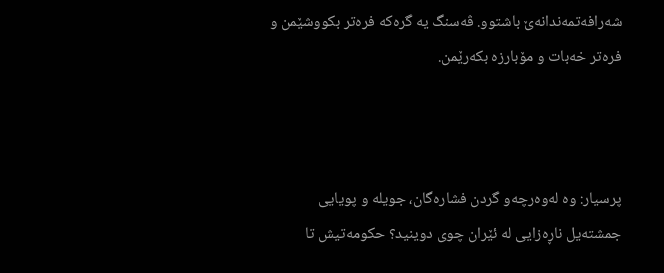شەرافەتمەندانەێ باشتوو. ڤەسنگ یە گرەکە فرەتر بکووشێمن و فرەتر خەبات و مۆبارزە بکەرێمن.



پرسیار: وە لەوەرچەو گردن فشارەگان، جویلە و پویایی جمشتەیل ناڕەزایی لە ئێران چوی دوینید؟ حکومەتیش تا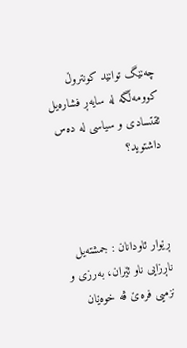چەنێگ توانێد کونتروڵ کوومەڵگە لە سایەڕ فشارەیل ئقتسادی و سیاسی لە دەس داشتوید؟



ڕێوار ئاودانان : جمشتەیل ناڕزایی ناو ئێران، بەرزی و نزمیی فرەێ ڤە خوەێان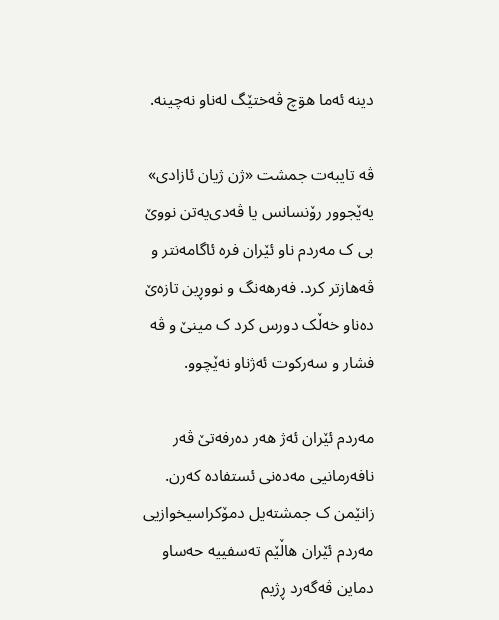دینە ئەما هۊچ ڤەختێگ لەناو نەچینە.

ڤە تایبەت جمشت «ژن ژیان ئازادی» یەێجوور رۆنسانس یا ڤەدی‌یەتن نووێ بی ک مەردم ناو ئێران فرە ئاگامەنتر و ڤەهازتر کرد. فەرهەنگ و نووڕین تازەێ دەناو خەڵک دورس کرد ک مینێ و ڤە فشار و سەرکوت ئەژناو نەێچوو.

مەردم ئێران ئەژ هەر دەرفەتێ ڤەر نافەرمانیی مەدەنی ئستفادە کەرن. زانێمن ک جمشتەیل دمۆکراسیخوازیی مەردم ئێران هاڵێم تەسفییە حەساو دماین ڤەگەرد ڕژیم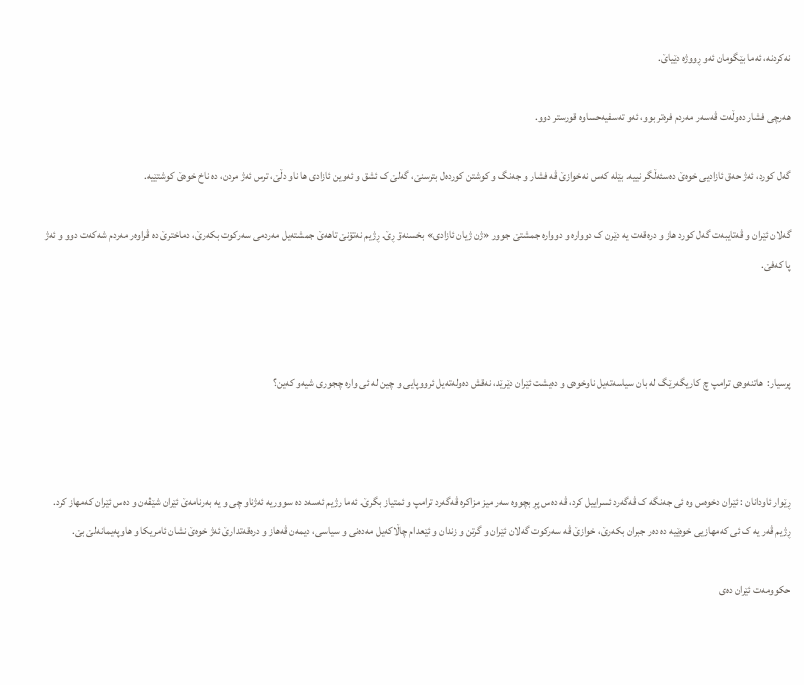نەکردنە، ئەما بێگومان ئەو ڕووژە دێیاێ.

هەرچی فشار دەوڵەت ڤەسەر مەردم فرەتر بوو، ئەو تەسفیەحساوە قورستر دوو.

گەل کورد، ئەژ حەق ئازادیی خوەێ دەسئەڵگر نییە. بێلە کەس نەخوازێ ڤە فشار و جەنگ و کوشتن کوردەل بترسنێ، گەلێ ک ئشق و ئەوین ئازادی ها ناو دڵێ، ترس ئەژ مردن، دە ناخ خوەێ کوشتێیە.

گەلان ئێران و ڤەتایبەت گەل کورد هاز و درەقەت یە دێرن ک دووارە و دووارە جمشتێ جوور «ژن ژیان ئازادی» بخسنەۊ ڕێ. ڕژیم نەتۊنێ تاهەێ جمشتەیل مەردمی سەرکوت بکەرێ، دماخترێ دە ڤراوەر مەردم شەکەت دوو و ئەژ پا کەفێ.



پرسیار:  هاتنەوەی ترامپ چ کاریگەرێگ لە بان سیاسەتەیل ناوخوەی و دەیشت ئێران دێرێد، نەقش دەولەتەیل ئرووپایی و چین لە ئی وارە چجوری شیەو کەین؟



ڕێوار ئاودانان : ئێران دخوەس وە ئی جەنگە ک ڤەگەرد ئسراییل کرد، ڤە دەس پڕ بچووە سەر میز مزاکرە ڤەگەرد ترامپ و ئمتیاز بگرێ. ئەما رژیم ئەسەد دە سووریە ئەژناو چی و یە بەرنامەێ ئێران شێڤەن و دەس ئێران کەمهاز کرد. ڕژیم ڤەر یە ک ئی کەمهازیی خوەێیە دە دەر جبران بکەرێ، خوازێ ڤە سەرکوت گەلان ئێران و گرتن و زندان و ئێعدام چاڵاکەیل مەدەنی و سیاسی، دیمەن ڤەهاز و درەقەتدارێ ئەژ خوەێ نشان ئامریکا و هاوپەیمانەلێ بێ.

حکوومەت ئێران دەی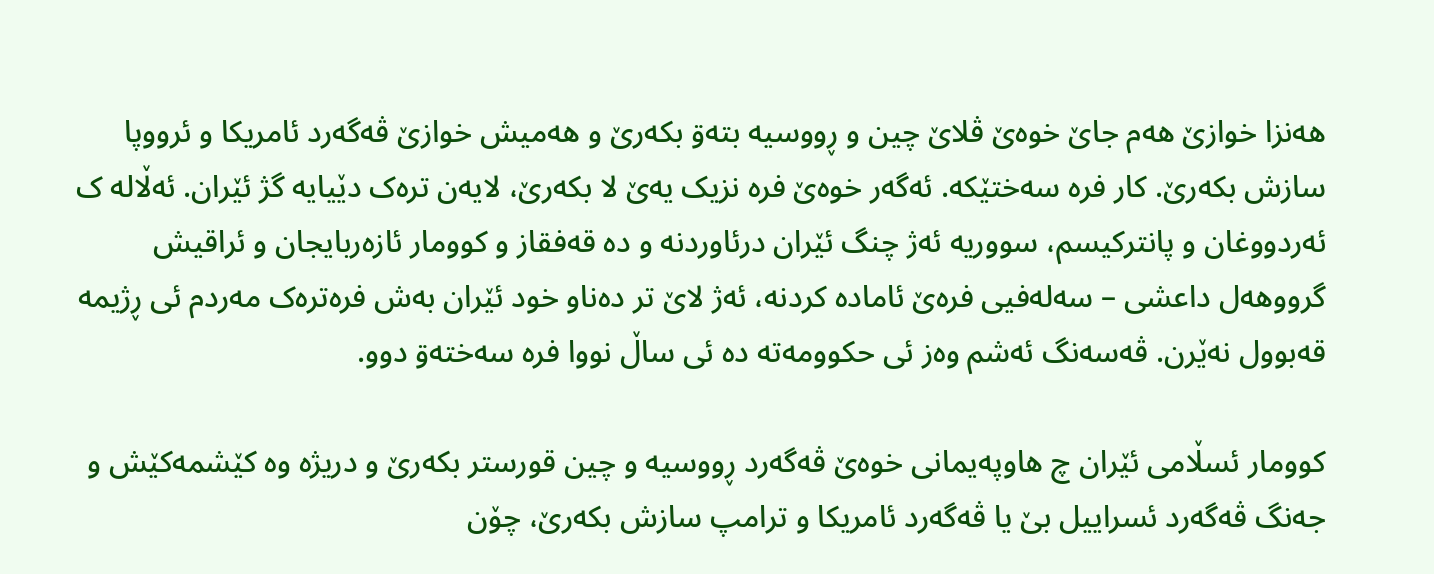هەنزا خوازێ هەم جاێ خوەێ ڤلاێ چین و ڕووسیە بتەۊ بکەرێ و هەمیش خوازێ ڤەگەرد ئامریکا و ئرووپا سازش بکەرێ. کار فرە سەختێکە. ئەگەر خوەێ فرە نزیک یەێ لا بکەرێ، لایەن ترەک دێیایە گژ ئێران. ئەڵالە ک ئەردووغان و پانترکیسم، سووریە ئەژ چنگ ئێران درئاوردنە و دە قەفقاز و کوومار ئازەربایجان و ئراقیش گرووهەل داعشی – سەلەفیی فرەێ ئامادە کردنە، ئەژ لاێ تر دەناو خود ئێران بەش فرەترەک مەردم ئی ڕژیمە قەبوول نەێرن. ڤەسەنگ ئەشم وەز ئی حکوومەتە دە ئی ساڵ نووا فرە سەختەۊ دوو.

کوومار ئسڵامی ئێران چ هاوپەیمانی خوەێ ڤەگەرد ڕووسیە و چین قورستر بکەرێ و دریژە وە کێشمەکێش و جەنگ ڤەگەرد ئسراییل بێ یا ڤەگەرد ئامریکا و ترامپ سازش بکەرێ، چۆن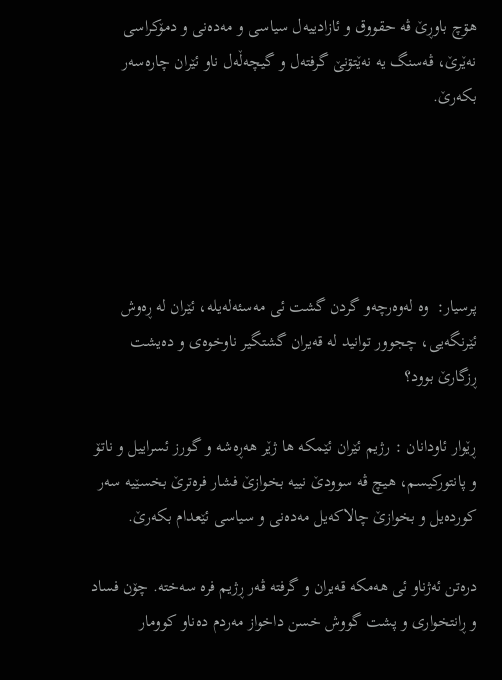هۊچ باوڕێ ڤە حقووق و ئازادییەل سیاسی و مەدەنی و دمۆکراسی نەێرێ، ڤەسنگ یە نەێتۊنێ گرفتەل و گیچەڵەل ناو ئێران چارەسەر بکەرێ.





پرسیار:  وە لەوەرچەو گردن گشت ئی مەسئەلەیلە، ئێران لە ڕەوش ئێرنگەیی، چجوور توانید لە قەیران گشتگیر ناوخوەی و دەیشت ڕزگارێ بوود؟

ڕێوار ئاودانان : رژیم ئێران ئێمکە ها ژێر هەڕەشە و گورز ئسراییل و ناتۆ و پانتورکیسم، هیچ ڤە سوودێ نییە بخوازێ فشار فرەترێ بخسێیە سەر کوردەیل و بخوازێ چالاکەیل مەدەنی و سیاسی ئێعدام بکەرێ.

درەتن ئەژناو ئی هەمکە قەیران و گرفتە ڤەر ڕژیم فرە سەختە. چۆن فساد و ڕانتخواری و پشت گووش خسن داخواز مەردم دەناو کوومار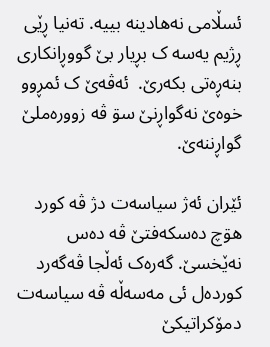ئسڵامی نەهادینە بییە. تەنیا ڕێی ڕژیم یەسە ک بڕیار بێ گووڕانکاری بنەڕەتی بکەرێ.  ئەڤەێ ک ئمڕوو خوەێ نەگواڕنێ سۊ ڤە زوورەملێ گواڕننەێ.

ئێران ئەژ سیاسەت دژ ڤە کورد هۊچ دەسکەفتێ ڤە دەس نەێخسێ. گەرەک ئەڵجا ڤەگەرد کوردەل ئی مەسەڵە ڤە سیاسەت دمۆکراتیکێ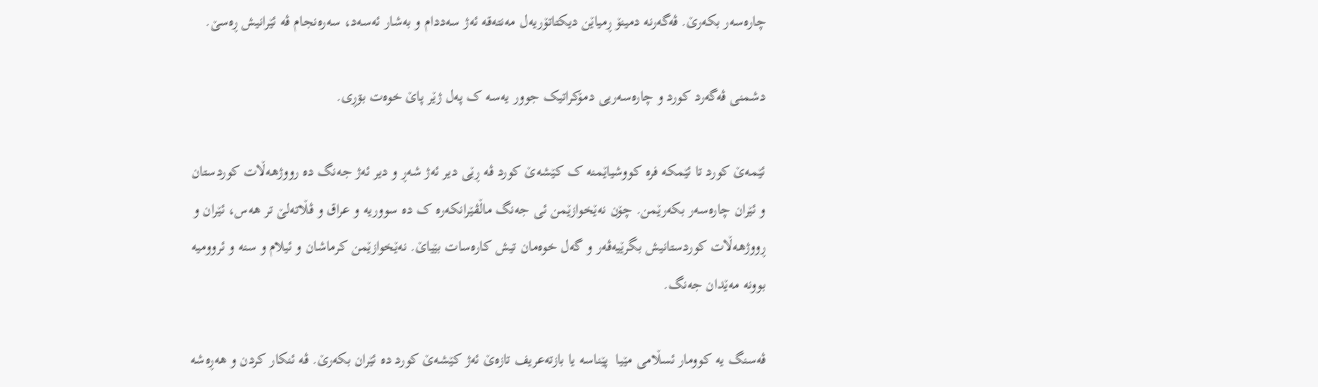چارەسەر بکەرێ. ڤەگەرنە دمینۆ ڕمیاێن دیکتاتۆریەل مەنتەقە ئەژ سەددام و بەشار ئەسەد، سەرەنجام ڤە ئێرانیش ڕەسێ.

دشمنی ڤەگەرد کورد و چارەسەریی دمۆکراتیک جوور یەسە ک پەل ژێر پاێ خوەت بۊڕی.

ئێمەێ کورد تا ئێمکە فرە کووشیاێمنە ک کێشەێ کورد ڤە ڕێی دیر ئەژ شەڕ و دیر ئەژ جەنگ دە رووژهەڵات کوردستان و ئێران چارەسەر بکەرێمن. چۆن نەێخوازێمن ئی جەنگ ماڵڤێرانکەرە ک دە سووریە و عراق و ڤڵاتەلێ تر هەس، ئێران و ڕووژهەڵات کوردستانیش بگرێیەڤەر و گەل خوەمان تیش کارەسات بێیاێ. نەێخوازێمن کرماشان و ئیلام و سنە و ئروومیە بوونە مەێدان جەنگ.

ڤەسنگ یە کوومار ئسڵامی مێیا  پێناسە یا بازتەعریف تازەێ ئەژ کێشەێ کورد دە ئێران بکەرێ. ڤە ئنکار کردن و هەڕەشە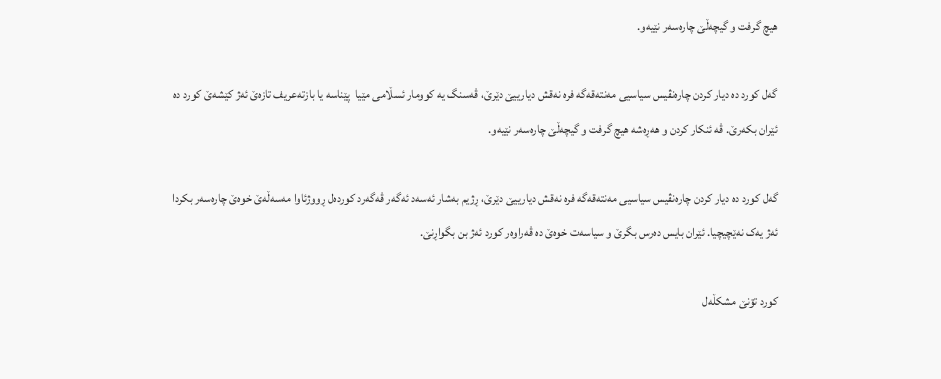هیچ گرفت و گیچەڵێ چارەسەر نێیەو.

گەل کورد دە دیار کردن چارەنڤیس سیاسیی مەنتەقەگە فرە نەقش دیارییێ دێرێ، ڤەسنگ یە کوومار ئسڵامی مێیا  پێناسە یا بازتەعریف تازەێ ئەژ کێشەێ کورد دە ئێران بکەرێ. ڤە ئنکار کردن و هەڕەشە هیچ گرفت و گیچەڵێ چارەسەر نێیەو.

گەل کورد دە دیار کردن چارەنڤیس سیاسیی مەنتەقەگە فرە نەقش دیارییێ دێرێ، ڕژیم بەشار ئەسەد ئەگەر ڤەگەرد کوردەل ڕووژئاوا مەسەڵەێ خوەێ چارەسەر بکردا ئەژ یەک نەێچیچیا. ئێران بایس دەرس بگرێ و سیاسەت خوەێ دە ڤەراوەر کورد ئەژ بن بگواڕنێ.

کورد تۊنێ مشکڵەل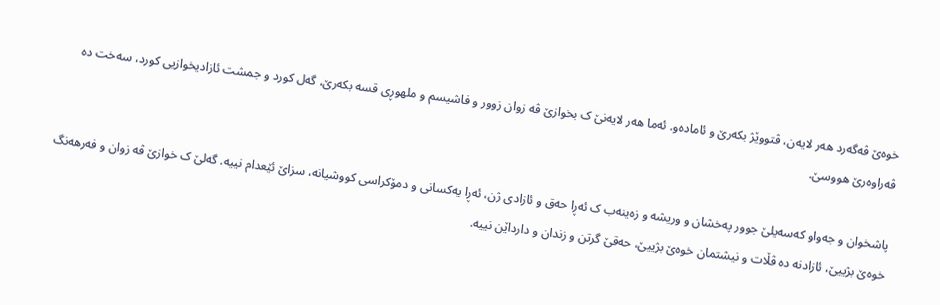خوەێ ڤەگەرد هەر لایەن، ڤتووێژ بکەرێ و ئامادەو. ئەما هەر لایەنێ ک بخوازێ ڤە زوان زوور و فاشیسم و ملهوڕی قسە بکەرێ، گەل کورد و جمشت ئازادیخوازیی کورد، سەخت دە ڤەراوەرێ هووسێ.

پاشخوان و جەواو کەسەیلێ جوور پەخشان و وریشە و زەینەب ک ئەڕا حەق و ئازادی ژن، ئەڕا یەکسانی و دمۆکراسی کووشیانە، سزاێ ئێعدام نییە. گەلێ ک خوازێ ڤە زوان و فەرهەنگ خوەێ بژییێ، ئازادنە دە ڤڵات و نیشتمان خوەێ بژییێ، حەقێ گرتن و زندان و دارداێن نییە.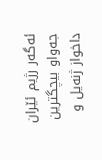ئەگەر رژیم ئێران جەواو بیچگترین داخواز ژنەیل و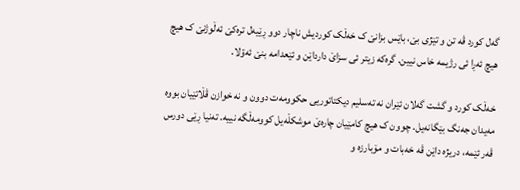گەل کورد ڤە تن و تێژی بێ، باێس بزانێ ک خەڵک کوردیش ناچار دوو ڕێیەل ترەکێ ئەڵوژنێ ک هیچ هیچ ئەڕا ئی رژیمە خاس نیین. گرەکە زیتر ئی سزاێ دارداێن و ئێعدامە بنێ ئەۊلا.

خەڵک کورد و گشت گەلان ئێران نە تەسلیم دیکتاتوریی حکوومەت دوون و نە خوازن ڤڵاتێیان بووە مەیدان جەنگ بێگانەیل. چوون ک هیچ کامێیان چارەێ موشکڵەیل کوومەڵگە نییە. تەنیا ڕێی دورس ڤەر ئێمە، دریژە داێن ڤە خەبات و مۆبارزە و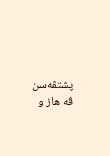پشتڤەسن ڤە هاز و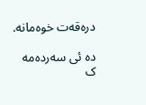درەقەت خوەمانە.

دە ئی سەردەمە ک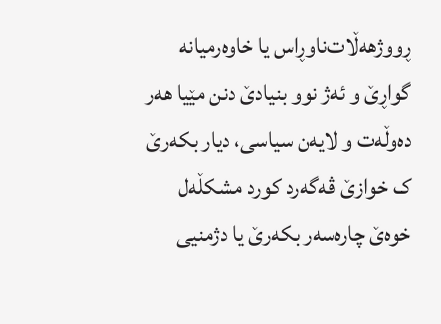ڕووژهەڵات‌ناوڕاس یا خاوەرمیانە گواڕێ و ئەژ نوو بنیادێ دنن مێیا هەر دەوڵەت و لایەن سیاسی، دیار بکەرێ ک خوازێ ڤەگەرد کورد مشکڵەل خوەێ چارەسەر بکەرێ یا دژمنیی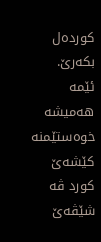کوردەل بکەرێ. ئێمە هەمیشە خوەستێمنە کێشەێ کورد ڤە شێڤەێ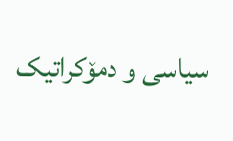سیاسی و دمۆکراتیک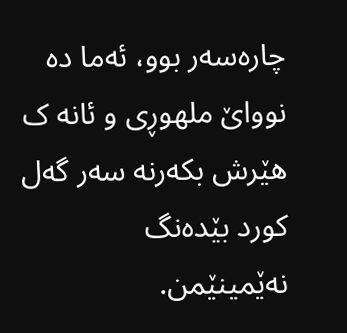چارەسەر بوو، ئەما دە نوواێ ملهوڕی و ئانە ک هێرش بکەرنە سەر گەل کورد بێدەنگ نەێمینێمن.